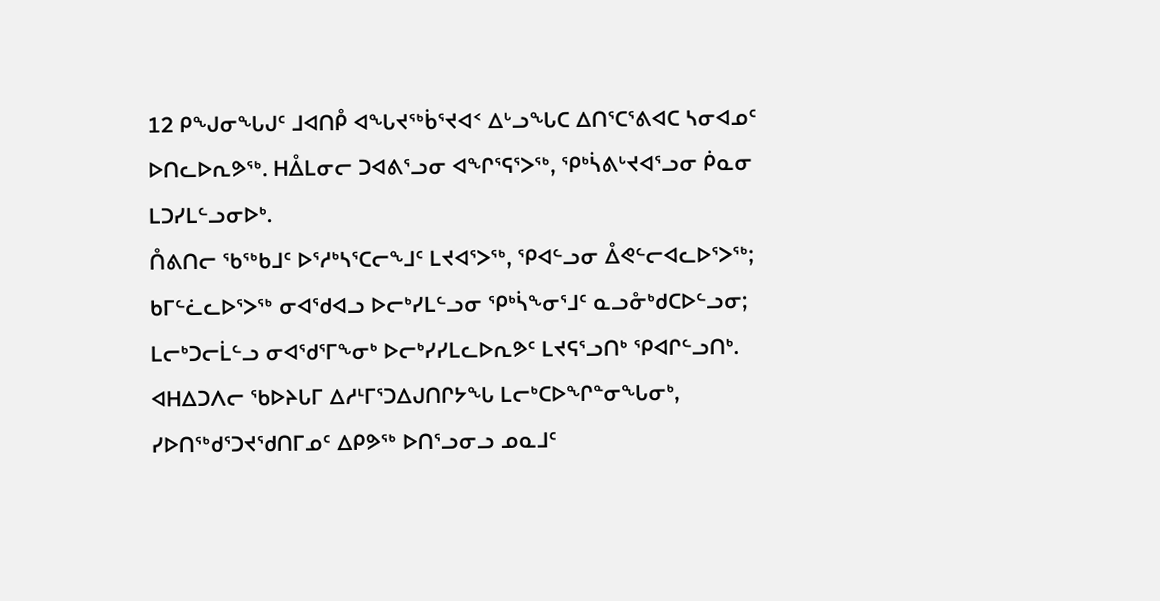12 ᑭᖑᓂᖓᒍᑦ ᒧᐊᑎᑬ ᐊᖓᔪᖅᑳᕐᔪᐊᑉ ᐃᒡᓗᖓᑕ ᐃᑎᕐᑕᕐᕕᐊᑕ ᓴᓂᐊᓄᑦ ᐅᑎᓚᐅᕆᕗᖅ. ᕼᐂᒪᓂᓕ ᑐᐊᕕᕐᓗᓂ ᐊᖏᕐᕋᕐᐳᖅ, ᕿᒃᓵᕕᒡᔪᐊᕐᓗᓂ ᑮᓇᓂ ᒪᑐᓯᒪᓪᓗᓂᐅᒃ.
ᑍᕕᑎᓕ ᖃᖅᑲᒧᑦ ᐅᕐᓱᒃᓴᕐᑕᓕᖕᒧᑦ ᒪᔪᐊᕐᐳᖅ, ᕿᐊᓪᓗᓂ ᐂᕙᓪᓕᐊᓚᐅᕐᐳᖅ; ᑲᒥᓪᓛᓚᐅᕐᐳᖅ ᓂᐊᖁᐊᓗ ᐅᓕᒃᓯᒪᓪᓗᓂ ᕿᒃᓵᖕᓂᕐᒧᑦ ᓇᓗᓁᒃᑯᑕᐅᓪᓗᓂ; ᒪᓕᒃᑐᓕᒫᓪᓗ ᓂᐊᖁᕐᒥᖕᓂᒃ ᐅᓕᒃᓯᓯᒪᓚᐅᕆᕗᑦ ᒪᔪᕋᕐᓗᑎᒃ ᕿᐊᒋᓪᓗᑎᒃ.
ᐊᕼᐃᑐᐱᓕ ᖃᐅᔨᒐᒥ ᐃᓱᒻᒥᕐᑐᐃᒍᑎᒋᔭᖓ ᒪᓕᒃᑕᐅᖏᓐᓂᖓᓂᒃ, ᓯᐅᑎᖅᑯᕐᑐᔪᖁᑎᒥᓄᑦ ᐃᑭᕗᖅ ᐅᑎᕐᓗᓂᓗ ᓄᓇᒧᑦ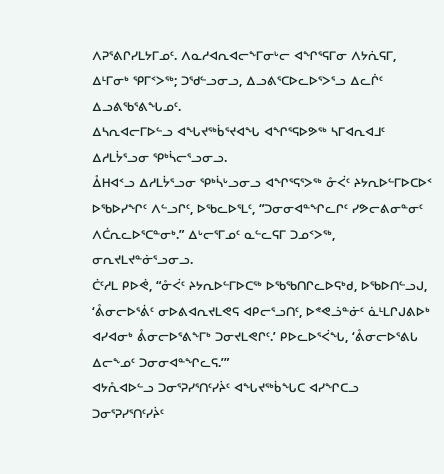ᐱᕈᕐᕕᒋᓯᒪᔭᒥᓄᑦ. ᐱᓇᓱᐊᕆᐊᓕᖕᒥᓂᒡᓕ ᐊᖏᕐᕋᒥᓂ ᐱᔭᕇᕋᒥ, ᐃᒻᒥᓂᒃ ᕿᒥᑉᐳᖅ; ᑐᖁᓪᓗᓂᓗ, ᐃᓗᕕᕐᑕᐅᓚᐅᕐᐳᕐᓗ ᐃᓚᒌᑦ ᐃᓗᕕᖃᕐᕕᖓᓄᑦ.
ᐃᓴᕆᐊᓕᒥᐅᓪᓗ ᐊᖓᔪᖅᑳᕐᔪᐊᖓ ᐊᖏᕐᕋᐅᕗᖅ ᓴᒥᐊᕆᐊᒧᑦ ᐃᓱᒪᔮᕐᓗᓂ ᕿᒃᓵᓕᕐᓗᓂᓗ.
ᐂᕼᐊᑉᓗ ᐃᓱᒪᔮᕐᓗᓂ ᕿᒃᓵᒡᓗᓂᓗ ᐊᖏᕐᕋᕐᐳᖅ ᓁᐹᑦ ᔨᔭᕆᐅᓪᒥᐅᑕᐅᑉ ᐅᖃᐅᓯᖏᑦ ᐱᓪᓗᒋᑦ, ᐅᖃᓚᐅᕐᒪᑦ, “ᑐᓂᓂᐊᓐᖏᓚᒋᑦ ᓯᕗᓕᕕᓂᓐᓂᑦ ᐱᑖᕆᓚᐅᕐᑕᓐᓂᒃ.” ᐃᒡᓕᕐᒥᓄᑦ ᓇᓪᓚᕋᒥ ᑐᓄᑉᐳᖅ, ᓂᕆᔪᒪᔪᓐᓃᕐᓗᓂᓗ.
ᑖᑦᓱᒪ ᑭᐅᕚ, “ᓁᐹᑦ ᔨᔭᕆᐅᓪᒥᐅᑕᖅ ᐅᖃᖃᑎᒋᓚᐅᕋᒃᑯ, ᐅᖃᐅᑎᓪᓗᒍ, ‘ᕔᓂᓕᐅᕐᕖᑦ ᓂᐅᕕᐊᕆᔪᒪᕙᕋ ᐊᑭᓕᕐᓗᑎᑦ, ᐅᕝᕙᓘᓐᓃᑦ ᓈᒻᒪᒋᒍᕕᐅᒃ ᐊᓯᐊᓂᒃ ᕔᓂᓕᐅᕐᕕᖕᒥᒃ ᑐᓂᔪᒪᕙᒋᑦ.’ ᑭᐅᓚᐅᕐᐹᖓ, ‘ᕔᓂᓕᐅᕐᕕᒐ ᐃᓕᖕᓄᑦ ᑐᓂᓂᐊᓐᖏᓚᕋ.’”
ᐊᔭᕅᐊᐅᓪᓗ ᑐᓂᕐᕈᓯᕐᑎᑦᓯᔩᑦ ᐊᖓᔪᖅᑳᖓᑕ ᐊᓯᖏᑕᓗ ᑐᓂᕐᕈᓯᕐᑎᑦᓯᔩᑦ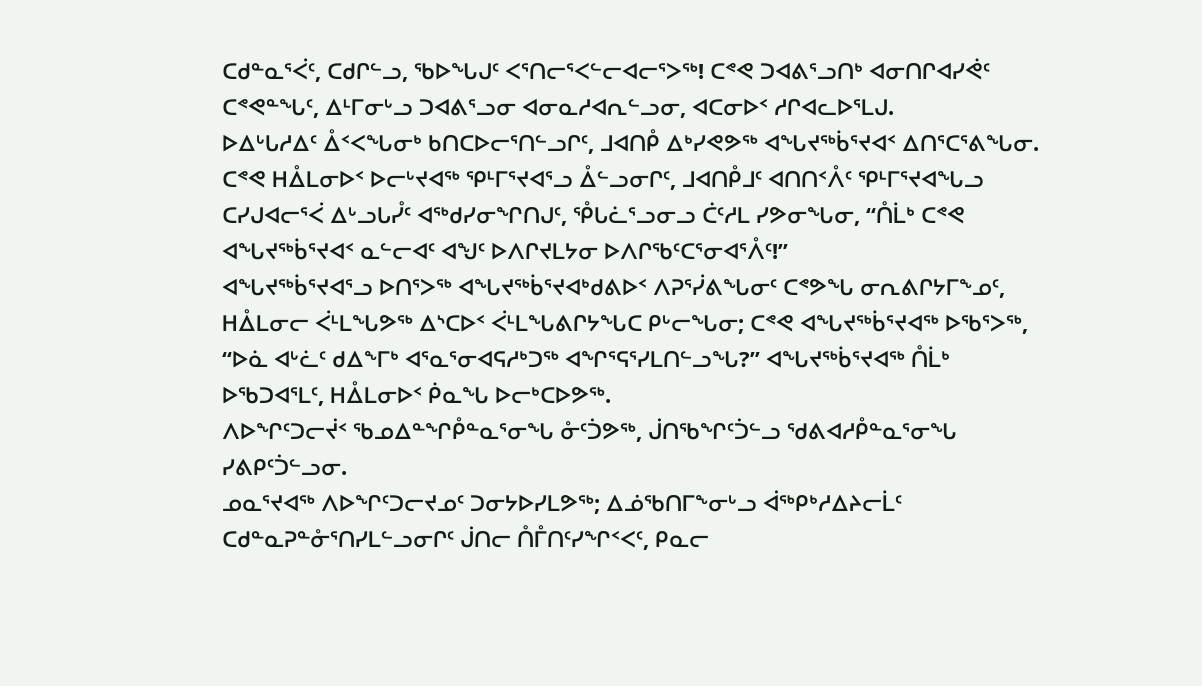ᑕᑯᓐᓇᕐᐹᑦ, ᑕᑯᒋᓪᓗ, ᖃᐅᖓᒍᑦ ᐸᕐᑎᓕᕐᐸᓪᓕᐊᓕᕐᐳᖅ! ᑕᕝᕙ ᑐᐊᕕᕐᓗᑎᒃ ᐊᓂᑎᒋᐊᓯᕚᑦ ᑕᕝᕙᓐᖓᑦ, ᐃᒻᒥᓂᒡᓗ ᑐᐊᕕᕐᓗᓂ ᐊᓂᓇᓱᐊᕆᓪᓗᓂ, ᐊᑕᓂᐅᑉ ᓱᒋᐊᓚᐅᕐᒪᒍ.
ᐅᐃᒡᒐᓱᐃᑦ ᐂᑉᐸᖓᓂᒃ ᑲᑎᑕᐅᓕᕐᑎᓪᓗᒋᑦ, ᒧᐊᑎᑬ ᐃᒃᓯᕙᕗᖅ ᐊᖓᔪᖅᑳᕐᔪᐊᑉ ᐃᑎᕐᑕᕐᕕᖓᓂ.
ᑕᕝᕙ ᕼᐂᒪᓂᐅᑉ ᐅᓕᒡᔪᐊᖅ ᕿᒻᒥᕐᔪᐊᕐᓗ ᐂᓪᓗᓂᒋᑦ, ᒧᐊᑎᑬᒧᑦ ᐊᑎᑎᑉᐰᑦ ᕿᒻᒥᕐᔪᐊᖓᓗ ᑕᓯᒍᐊᓕᕐᐹ ᐃᒡᓗᒐᓮᑦ ᐊᖅᑯᓯᓂᖏᑎᒍᑦ, ᕾᒐᓛᕐᓗᓂᓗ ᑖᑦᓱᒪ ᓯᕗᓂᖓᓂ, “ᑍᒫᒃ ᑕᕝᕙ ᐊᖓᔪᖅᑳᕐᔪᐊᑉ ᓇᓪᓕᐊᑦ ᐊᖑᑦ ᐅᐱᒋᔪᒪᔭᓂ ᐅᐱᒋᖃᑦᑕᕐᓂᐊᕐᐰᑦ!”
ᐊᖓᔪᖅᑳᕐᔪᐊᕐᓗ ᐅᑎᕐᐳᖅ ᐊᖓᔪᖅᑳᕐᔪᐊᒃᑯᕕᐅᑉ ᐱᕈᕐᓰᕕᖓᓂᑦ ᑕᕝᕗᖓ ᓂᕆᕕᒋᔭᒥᖕᓄᑦ, ᕼᐂᒪᓂᓕ ᐹᒻᒪᖓᕗᖅ ᐃᔅᑕᐅᑉ ᐹᒻᒪᖓᕕᒋᔭᖓᑕ ᑭᒡᓕᖓᓂ; ᑕᕝᕙ ᐊᖓᔪᖅᑳᕐᔪᐊᖅ ᐅᖃᕐᐳᖅ, “ᐅᓈ ᐊᒡᓛᑦ ᑯᐃᖕᒥᒃ ᐊᕐᓇᕐᓂᐊᕋᓱᒃᑐᖅ ᐊᖏᕐᕋᕐᓯᒪᑎᓪᓗᖓ?” ᐊᖓᔪᖅᑳᕐᔪᐊᖅ ᑍᒫᒃ ᐅᖃᑐᐊᕐᒪᑦ, ᕼᐂᒪᓂᐅᑉ ᑮᓇᖓ ᐅᓕᒃᑕᐅᕗᖅ.
ᐱᐅᖏᑦᑐᓕᔫᑉ ᖃᓄᐃᓐᖏᑬᓐᓇᕐᓂᖓ ᓁᑦᑑᕗᖅ, ᒎᑎᖃᖏᑦᑑᓪᓗ ᖁᕕᐊᓱᑬᓐᓇᕐᓂᖓ ᓯᕕᑭᑦᑑᓪᓗᓂ.
ᓄᓇᕐᔪᐊᖅ ᐱᐅᖏᑦᑐᓕᔪᓄᑦ ᑐᓂᔭᐅᓯᒪᕗᖅ; ᐃᓅᖃᑎᒥᖕᓂᒡᓗ ᐋᖅᑭᒃᓱᐃᔨᓕᒫᑦ ᑕᑯᓐᓇᕈᓐᓁᕐᑎᓯᒪᓪᓗᓂᒋᑦ ᒎᑎᓕ ᑍᒤᑎᑦᓯᖏᑉᐸᑦ, ᑭᓇᓕ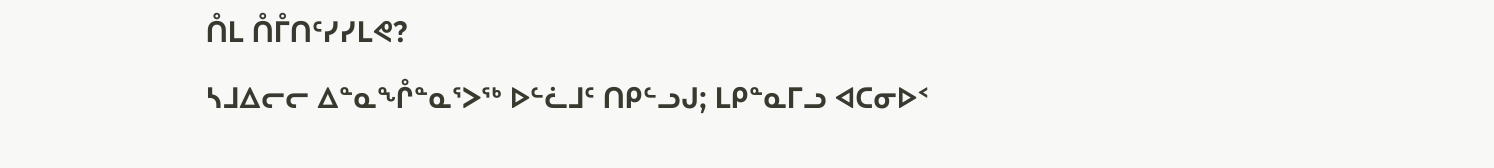ᑍᒪ ᑍᒤᑎᑦᓯᓯᒪᕙ?
ᓴᒧᐃᓕᓕ ᐃᓐᓇᖎᓐᓇᕐᐳᖅ ᐅᓪᓛᒧᑦ ᑎᑭᓪᓗᒍ; ᒪᑭᓐᓇᒥᓗ ᐊᑕᓂᐅᑉ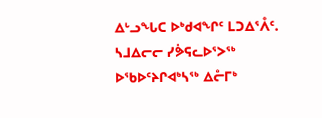ᐃᒡᓗᖓᑕ ᐅᒃᑯᐊᖏᑦ ᒪᑐᐃᕐᐰᑦ. ᓴᒧᐃᓕᓕ ᓯᕘᕋᓚᐅᕐᐳᖅ ᐅᖃᐅᑦᔨᒋᐊᒃᓴᖅ ᐃᓔᒥᒃ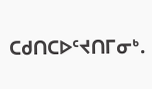ᑕᑯᑎᑕᐅᑦᔪᑎᒥᓂᒃ.